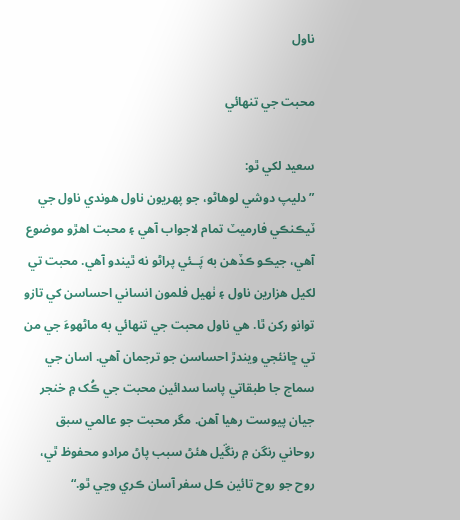ناول

محبت جي تنهائي

سعيد لکي ٿو:
”دليپ دوشي لوهاڻو، جو پهريون ناول هوندي ناول جي ٽيڪنڪي فارميٽ تمام لاجواب آهي ۽ محبت اهڙو موضوع آهي، جيڪو ڪڏهن به پَــئي پراڻو نه ٿيندو آهي. محبت تي لکيل هزارين ناول ۽ ٺهيل فلمون انساني احساسن کي تازو توانو رکن ٿا. هي ناول محبت جي تنهائي به ماڻهوءَ جي من تي ڇانئجي ويندڙ احساسن جو ترجمان آهي. اسان جي سماج جا طبقاتي پاسا سدائين محبت جي ڪُک ۾ خنجر جيان پيوست رهيا آهن. مگر محبت جو عالمي سبق روحاني رنگن ۾ رنڱيل هئڻ سبب پاڻ مرادو محفوظ ٿي، روح جو روح تائين ڪل سفر آسان ڪري وڃي ٿو.“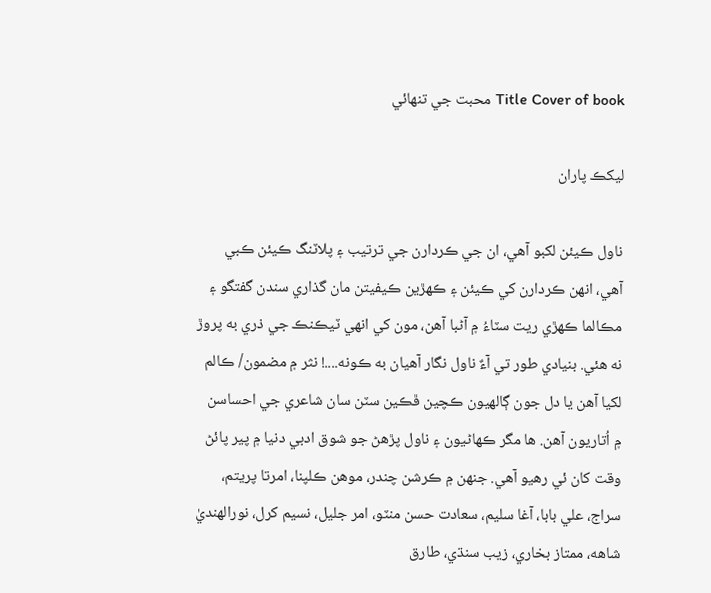Title Cover of book محبت جي تنهائي

ليکڪ پاران

ناول ڪيئن لکبو آهي، ان جي ڪردارن جي ترتيب ۽ پلاٽنگ ڪيئن ڪبي آهي، انهن ڪردارن کي ڪيئن ۽ ڪهڙين ڪيفيتن مان گذاري سندن گفتگو ۽ مڪالما ڪهڙي ريت سٽاءُ ۾ آڻبا آهن، مون کي انهي ٽيڪنڪ جي ذري به پروڙ نه هئي. بنيادي طور تي آءٌ ناول نگار آهيان به ڪونه....! نثر ۾ مضمون/ ڪالم لکيا آهن يا دل جون ڳالهيون ڪچين ڦڪين سٽن سان شاعري جي احساسن ۾ اُتاريون آهن. ها مگر ڪهاڻيون ۽ ناول پڙهڻ جو شوق ادبي دنيا ۾ پير پائڻ وقت کان ئي رهيو آهي. جنهن ۾ ڪرشن چندر، موهن ڪلپنا، امرتا پريتم، سراج، علي بابا، آغا سليم، سعادت حسن منٽو، امر جليل، نسيم کرل، نورالهنديٰ شاهه، ممتاز بخاري، زيب سنڌي، طارق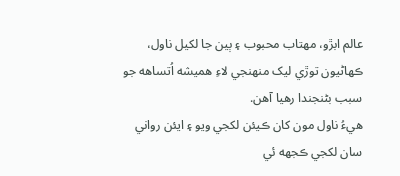عالم ابڙو، مهتاب محبوب ۽ ٻين جا لکيل ناول، ڪهاڻيون توڙي ليک منهنجي لاءِ هميشه اُتساهه جو سبب بڻنجندا رهيا آهن.
هيءُ ناول مون کان ڪيئن لکجي ويو ۽ ايئن رواني سان لکجي ڪجهه ئي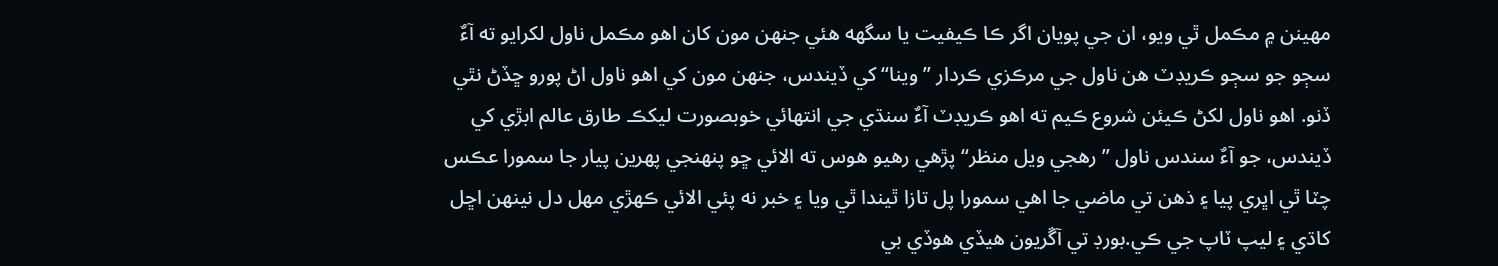مهينن ۾ مڪمل ٿي ويو، ان جي پويان اگر ڪا ڪيفيت يا سگهه هئي جنهن مون کان اهو مڪمل ناول لکرايو ته آءٌ سڄو جو سڄو ڪريڊٽ هن ناول جي مرڪزي ڪردار ”وينا“ کي ڏيندس، جنهن مون کي اهو ناول اڻ پورو ڇڏڻ نٿي ڏنو. اهو ناول لکڻ ڪيئن شروع ڪيم ته اهو ڪريڊٽ آءٌ سنڌي جي انتهائي خوبصورت ليکڪ طارق عالم ابڙي کي ڏيندس، جو آءٌ سندس ناول ”رهجي ويل منظر“ پڙهي رهيو هوس ته الائي ڇو پنهنجي پهرين پيار جا سمورا عڪس چٽا ٿي اڀري پيا ۽ ذهن تي ماضي جا اهي سمورا پل تازا ٿيندا ٿي ويا ۽ خبر نه پئي الائي ڪهڙي مهل دل نينهن اڇل کاڌي ۽ ليپ ٽاپ جي ڪي.بورڊ تي آڱريون هيڏي هوڏي بي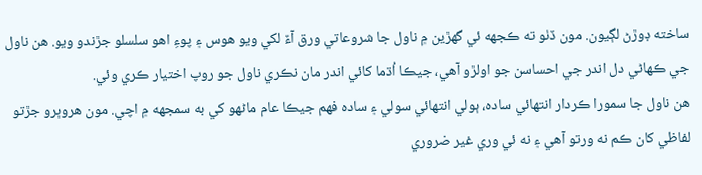ساخته ڊوڙڻ لڳيون. مون ڏٺو ته ڪجهه ئي گهڙين ۾ ناول جا شروعاتي ورق آءٌ لکي ويو هوس ۽ پوءِ اهو سلسلو جڙندو ويو. هن ناول جي ڪهاڻي دل اندر جي احساسن جو اولڙو آهي، جيڪا اُڌما کائي اندر مان نڪري ناول جو روپ اختيار ڪري وئي.
هن ناول جا سمورا ڪردار انتهائي ساده، ٻولي انتهائي سولي ۽ ساده فهم جيڪا عام ماڻهو کي به سمجهه ۾ اچي. مون هروڀرو جڙتو لفاظي کان ڪم نه ورتو آهي ۽ نه ئي وري غير ضروري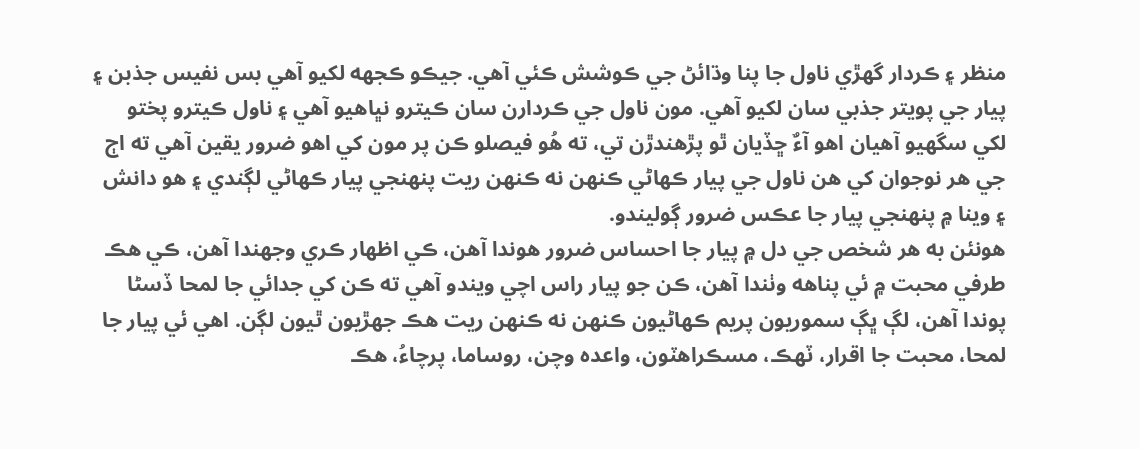منظر ۽ ڪردار گهڙي ناول جا پنا وڌائڻ جي ڪوشش ڪئي آهي. جيڪو ڪجهه لکيو آهي بس نفيس جذبن ۽ پيار جي پويتر جذبي سان لکيو آهي. مون ناول جي ڪردارن سان ڪيترو نڀاهيو آهي ۽ ناول ڪيترو پختو لکي سگهيو آهيان اهو آءٌ ڇڏيان ٿو پڙهندڙن تي، ته هُو فيصلو ڪن پر مون کي اهو ضرور يقين آهي ته اڄ جي هر نوجوان کي هن ناول جي پيار ڪهاڻي ڪنهن نه ڪنهن ريت پنهنجي پيار ڪهاڻي لڳندي ۽ هو دانش ۽ وينا ۾ پنهنجي پيار جا عڪس ضرور ڳوليندو.
هونئن به هر شخص جي دل ۾ پيار جا احساس ضرور هوندا آهن، ڪي اظهار ڪري وجهندا آهن، ڪي هڪ طرفي محبت ۾ ئي پناهه وٺندا آهن، ڪن جو پيار راس اچي ويندو آهي ته ڪن کي جدائي جا لمحا ڏسڻا پوندا آهن، لڳ ڀڳ سموريون پريم ڪهاڻيون ڪنهن نه ڪنهن ريت هڪ جهڙيون ٿيون لڳن. اهي ئي پيار جا لمحا، محبت جا اقرار، ٽهڪ، مسڪراهٽون، واعده وچن، روساما، پرچاءُ، هڪ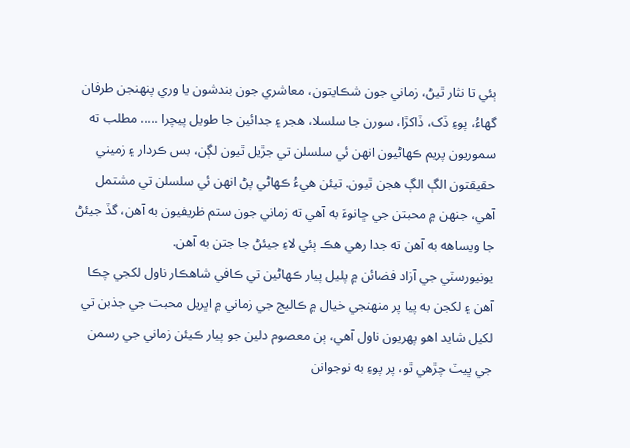ٻئي تا نثار ٿيڻ، زماني جون شڪايتون، معاشري جون بندشون يا وري پنهنجن طرفان گهاءُ، پوءِ ڏک، ڏاکڙا، سورن جا سلسلا، هجر ۽ جدائين جا طويل پيچرا ..... مطلب ته سموريون پريم ڪهاڻيون انهن ئي سلسلن تي جڙيل ٿيون لڳن، بس ڪردار ۽ زميني حقيقتون الڳ الڳ هجن ٿيون. تيئن هيءُ ڪهاڻي پڻ انهن ئي سلسلن تي مشتمل آهي، جنهن ۾ محبتن جي ڇانوءَ به آهي ته زماني جون ستم ظريفيون به آهن، گڏ جيئڻ جا ويساهه به آهن ته جدا رهي هڪ ٻئي لاءِ جيئڻ جا جتن به آهن.
يونيورسٽي جي آزاد فضائن ۾ پليل پيار ڪهاڻين تي ڪافي شاهڪار ناول لکجي چڪا آهن ۽ لکجن به پيا پر منهنجي خيال ۾ ڪاليج جي زماني ۾ اڀريل محبت جي جذبن تي لکيل شايد اهو پهريون ناول آهي، ٻن معصوم دلين جو پيار ڪيئن زماني جي رسمن جي ڀيٽ چڙهي ٿو، پر پوءِ به نوجوانن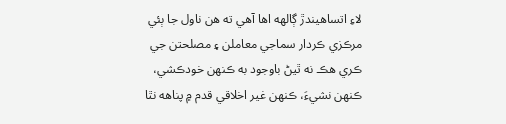لاءِ اتساهيندڙ ڳالهه اها آهي ته هن ناول جا ٻئي مرڪزي ڪردار سماجي معاملن ۽ مصلحتن جي ڪري هڪ نه ٿيڻ باوجود به ڪنهن خودڪشي، ڪنهن نشيءَ، ڪنهن غير اخلاقي قدم ۾ پناهه نٿا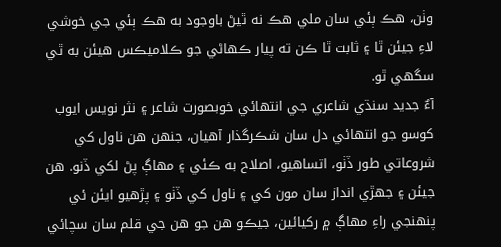وٺن، هڪ ٻئي سان ملي هڪ نه ٿيڻ باوجود به هڪ ٻئي جي خوشي لاءِ جيئن ٿا ۽ ثابت ٿا ڪن ته پيار ڪهاڻي جو ڪلاميڪس هيئن به ٿي سگهي ٿو.
آءٌ جديد سنڌي شاعري جي انتهائي خوبصورت شاعر ۽ نثر نويس ايوب کوسو جو انتهائي دل سان شڪرگذار آهيان، جنهن هن ناول کي شروعاتي طور ڏٺو، اتساهيو، اصلاح به ڪئي ۽ مهاڳ پڻ لکي ڏنو. هن جيئن ۽ جهڙي انداز سان مون کي ۽ ناول کي ڏٺو ۽ پڙهيو ايئن ئي پنهنجي راءِ مهاڳ ۾ رکيائين، جيڪو هن جو هن جي قلم سان سچائي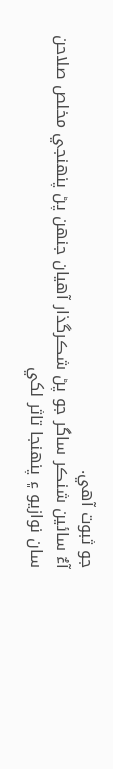جو ثبوت آهي.
آءٌ سائين شنڪر ساگر جو پڻ شڪرگذار آهيان جنهن پڻ پنهنجي مخلص صلاحن سان نوازيو ۽ پنهنجا تاثر لکي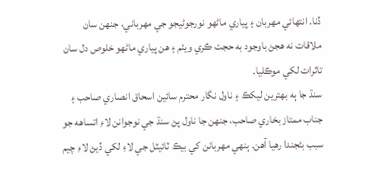ڏنا. انتهائي مهربان ۽ پياري ماڻهو نورجوڻيجو جي مهرباني، جنهن سان ملاقات نه هجڻ باوجود به حجت ڪري ويٺم ۽ هن پياري ماڻهو خلوص دل سان تاثرات لکي موڪليا.
سنڌ جا ٻه بهترين ليکڪ ۽ ناول نگار محترم سائين اسحاق انصاري صاحب ۽ جناب ممتاز بخاري صاحب، جنهن جا ناول پڻ سنڌ جي نوجوانن لاءِ اتساهه جو سبب بڻجندا رهيا آهن. ٻنهي مهربانن کي بيڪ ٽائيٽل جي لاءِ لکي ڏيڻ لاءِ چيم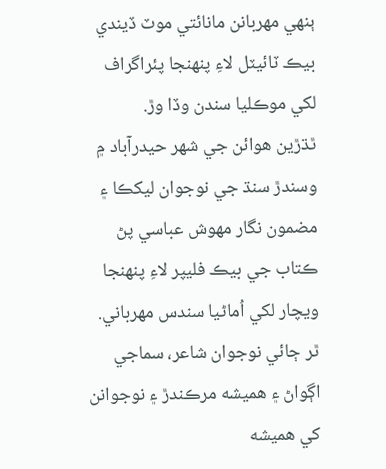ٻنهي مهربانن مانائتي موٽ ڏيندي بيڪ ٽائيٽل لاءِ پنهنجا پئراگراف لکي موڪليا سندن وڏا وڙ.
ٿڌڙين هوائن جي شهر حيدرآباد ۾ وسندڙ سنڌ جي نوجوان ليکڪا ۽ مضمون نگار مهوش عباسي پڻ ڪتاب جي بيڪ فليپر لاءِ پنهنجا ويچار لکي اُماڻيا سندس مهرباني. ٿر ڄائي نوجوان شاعر، سماجي اڳواڻ ۽ هميشه مرڪندڙ ۽ نوجوانن کي هميشه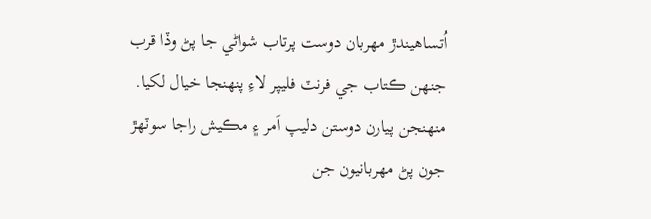اُتساهيندڙ مهربان دوست پرتاب شواڻي جا پڻ وڏا قرب جنهن ڪتاب جي فرنٽ فليپر لاءِ پنهنجا خيال لکيا. منهنجن پيارن دوستن دليپ اَمر ۽ مڪيش راجا سوٽهڙ جون پڻ مهربانيون جن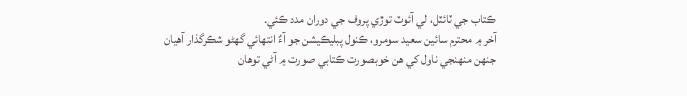ڪتاب جي ٽائٽل، لي آئوٽ توڙي پروف جي دوران مدد ڪئي.
آخر ۾ محترم سائين سعيد سومرو، ڪنول پبليڪيشن جو آءٌ انتهائي گهڻو شڪرگذار آهيان جنهن منهنجي ناول کي هن خوبصورت ڪتابي صورت ۾ آڻي توهان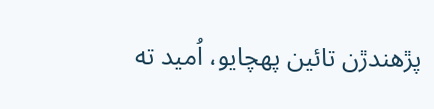پڙهندڙن تائين پهچايو، اُميد ته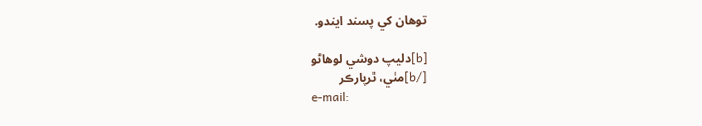توهان کي پسند ايندو.

[b]دليپ دوشي لوهاڻو
[/b]مٺي، ٿرپارڪر
e-mail: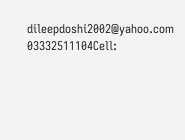dileepdoshi2002@yahoo.com
03332511104Cell: